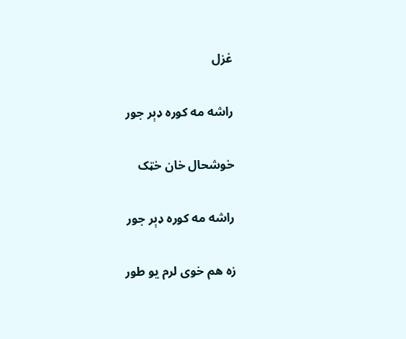غزل

راشه مه کوره ډېر جور

خوشحال خان خټک

راشه مه کوره ډېر جور

زه هم خوی لرم يو طور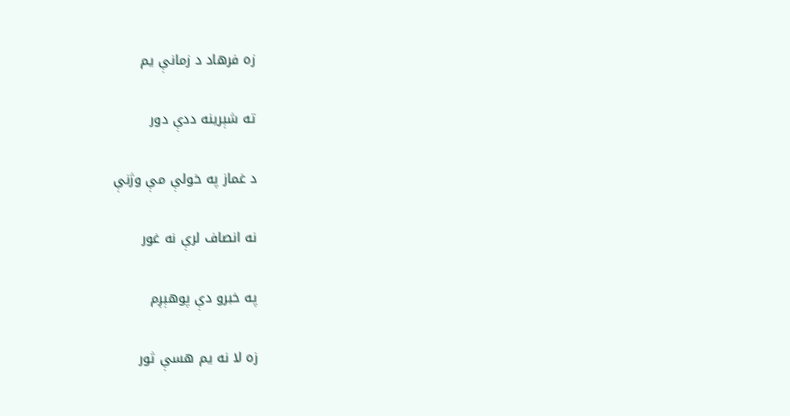زه فرهاد د زمانې يم

ته شېرينه ددې دور

د غماز په خولې مې وژنې

نه انصاف لرې نه غور

په خبرو دې پوهېږم

زه لا نه يم هسې ثور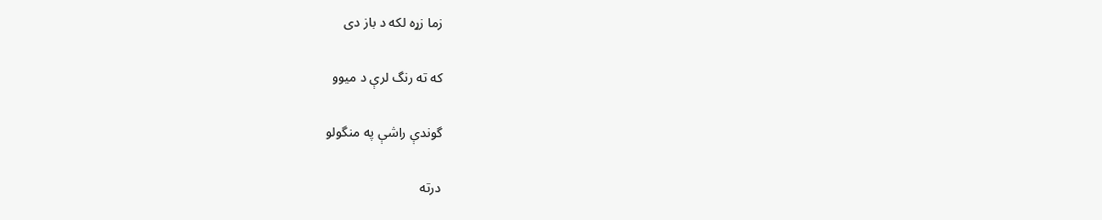زما زړه لکه د باز دی

که ته رنگ لرې د ميوو

گوندې راشې په منگولو

درته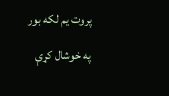پروت يم لکه بور

په خوشال کړې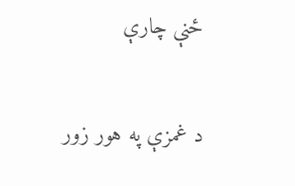ځنې چارې

د غمزې په هور زور